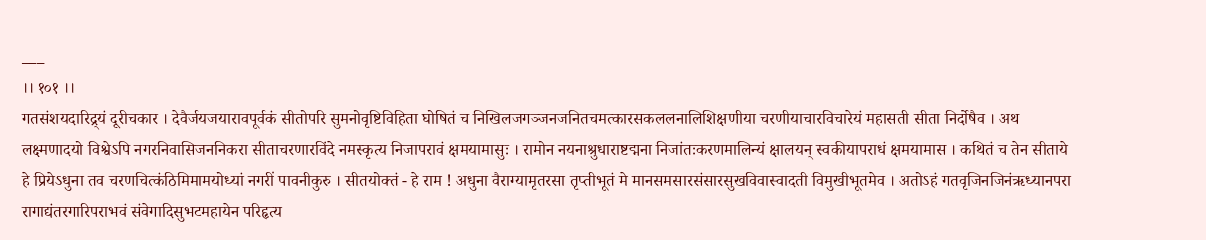___
।। १०१ ।।
गतसंशयदारिद्र्यं दूरीचकार । देवैर्जयजयारावपूर्वकं सीतोपरि सुमनोवृष्टिविहिता घोषितं च निखिलजगञ्जनजनितचमत्कारसकललनालिशिक्षणीया चरणीयाचारविचारेयं महासती सीता निर्दोषैव । अथ लक्ष्मणादयो विश्वेऽपि नगरनिवासिजननिकरा सीताचरणारविंदे नमस्कृत्य निजापरावं क्षमयामासुः । रामोन नयनाश्रुधाराष्टद्मना निजांतःकरणमालिन्यं क्षालयन् स्वकीयापराधं क्षमयामास । कथितं च तेन सीताये हे प्रियेऽधुना तव चरणचित्कंठिमिमामयोध्यां नगरीं पावनीकुरु । सीतयोक्तं - हे राम ! अधुना वैराग्यामृतरसा तृप्तीभूतं मे मानसमसारसंसारसुखविवास्वादती विमुखीभूतमेव । अतोऽहं गतवृजिनजिनंऋध्यानपरा रागाद्यंतरगारिपराभवं संवेगादिसुभटमहायेन परिहृत्य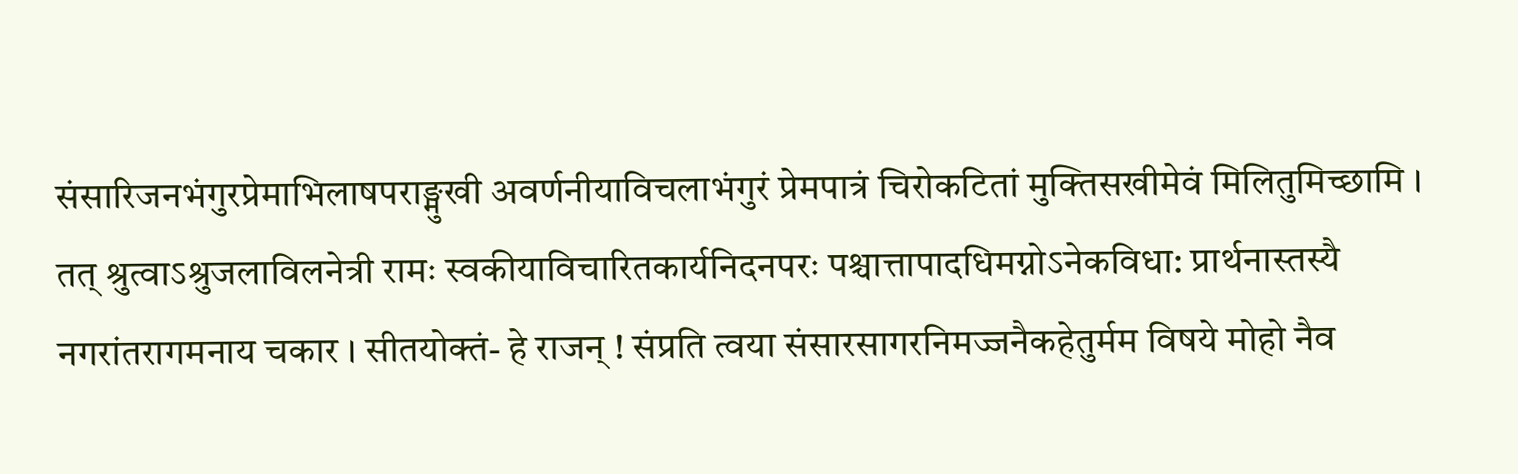संसारिजनभंगुरप्रेमाभिलाषपराङ्मुखी अवर्णनीयाविचलाभंगुरं प्रेमपात्रं चिरोकटितां मुक्तिसखीमेवं मिलितुमिच्छामि ।
तत् श्रुत्वाऽश्रुजलाविलनेत्री रामः स्वकीयाविचारितकार्यनिदनपरः पश्चात्तापादधिमग्नोऽनेकविधा: प्रार्थनास्तस्यै नगरांतरागमनाय चकार । सीतयोक्तं- हे राजन् ! संप्रति त्वया संसारसागरनिमज्जनैकहेतुर्मम विषये मोहो नैव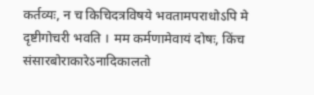कर्तव्यः, न च किचिदत्रविषये भवतामपराधोऽपि मे दृष्टीगोचरी भवति । मम कर्मणामेवायं दोषः, किंच संसारबोराकारेऽनादिकालतो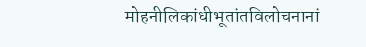मोहनीलिकांधीभूतांतविलोचनानां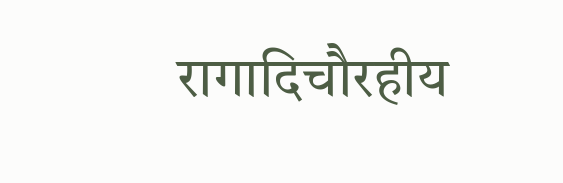रागादिचौरहीय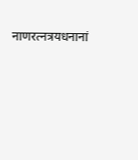नाणरत्नत्रयधनानां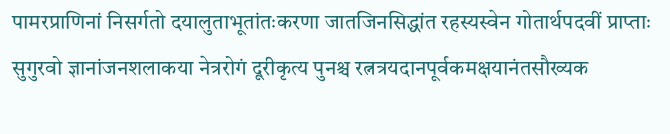पामरप्राणिनां निसर्गतो दयालुताभूतांतःकरणा जातजिनसिद्धांत रहस्यस्वेन गोतार्थपदवीं प्राप्ताः सुगुरवो ज्ञानांजनशलाकया नेत्ररोगं दूरीकृत्य पुनश्च रत्नत्रयदानपूर्वकमक्षयानंतसौख्यक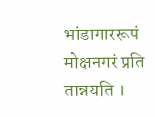भांडागाररूपं मोक्षनगरं प्रति तान्नयति ।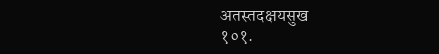अतस्तदक्षयसुख
१०१.